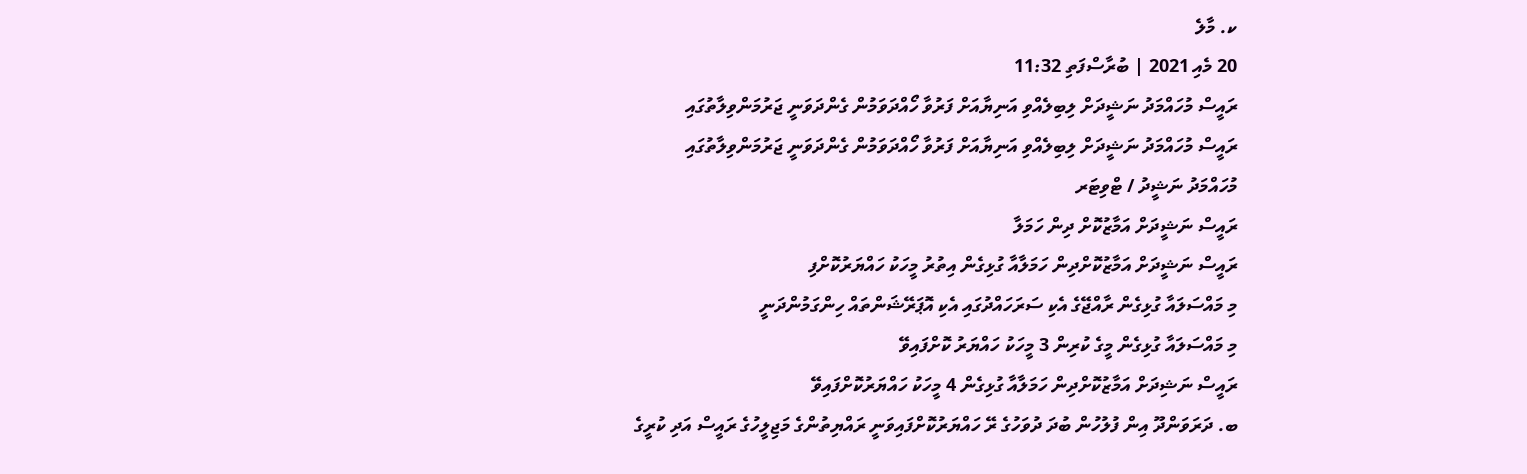ކ. މާލެ
20 މެއި 2021 | ބުރާސްފަތި 11:32
ރައީސް މުހައްމަދު ނަޝީދަށް ލިބިލެއްވި އަނިޔާއަށް ފަރުވާ ހޯއްދަވަމުން ގެންދަވަނީ ޖަރުމަންވިލާތުގައި
ރައީސް މުހައްމަދު ނަޝީދަށް ލިބިލެއްވި އަނިޔާއަށް ފަރުވާ ހޯއްދަވަމުން ގެންދަވަނީ ޖަރުމަންވިލާތުގައި
މުހައްމަދު ނަޝީދު / ޓްވިޓަރ
ރައީސް ނަޝީދަށް އަމާޒުކޮށް ދިން ހަމަލާ
ރައީސް ނަޝީދަށް އަމާޒުކޮށްދިން ހަމަލާއާ ގުޅިގެން އިތުރު މީހަކު ހައްޔަރުކޮށްފި
މި މައްސަލައާ ގުޅިގެން ރާއްޖޭގެ އެކި ސަރަހައްދުގައި އެކި އޮޕަރޭޝަންތައް ހިންގަމުންދަނީ
މި މައްސަލައާ ގުޅިގެން މީގެ ކުރިން 3 މީހަކު ހައްޔަރު ކޮށްފައިވޭ
ރައީސް ނަޝިދަށް އަމާޒުކޮށްދިން ހަމަލާއާ ގުޅިގެން 4 މީހަކު ހައްޔަރުކޮށްފައިވޭ
ބ. ދަރަވަންދޫ އިން ފުލުހުން ބުދަ ދުވަހުގެ ރޭ ހައްޔަރުކޮށްފައިވަނީ ރައްޔިތުންގެ މަޖިލީހުގެ ރައީސް އަދި ކުރީގެ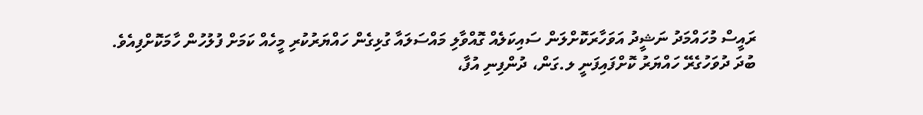ރައީސް މުހައްމަދު ނަޝީދު އަވަހާރަކޮށްލަން ސައިކަލެއް ގޮއްވާލި މައްސަލައާ ގުޅިގެން ހައްޔަރުކުރި މީހެއް ކަމަށް ފުލުހުން ހާމަކޮށްފިއެވެ.
ބުދަ ދުވަހުގެރޭ ހައްޔަރު ކޮށްފައިފަނީ ލ.ގަން، ދުންފިނި އުފާ،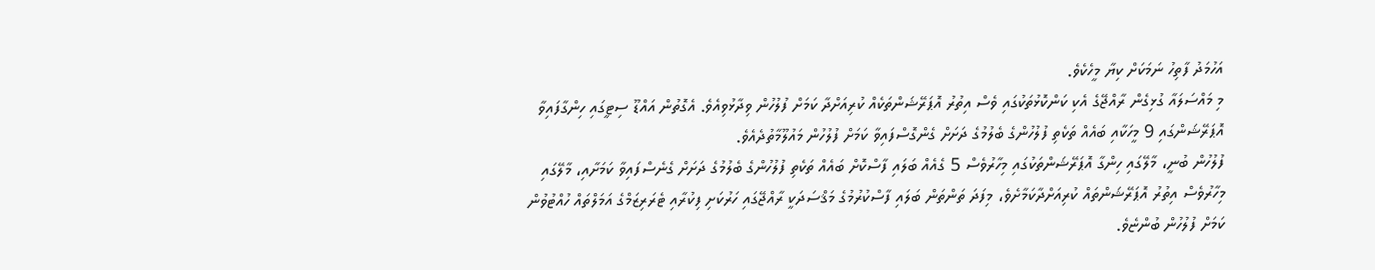އަހުމަދު ފާތިހު ނަމަކަށް ކިޔާ މީހެކެވެ.
މި މައްސަލައާ ގުޅިގެން ރާއްޖޭގެ އެކި ކަންކޮޅުތަކުގައި ވެސް އިތުރު އޮޕަރޭޝަންތަކެއް ކުރިއަށްދާ ކަމަށް ފުލުހުން ވިދާޅުވިއެވެ. އެގޮތުން އައްޑޫ ސިޓީގައި ހިންގާފައިވާ އޮޕަރޭޝަންގައި 9 މީހަކާއި ބައެއް ތަކެތި ފުލުހުންގެ ބެލުމުގެ ދަށަށް ގެންގޮސްފައިވާ ކަމަށް ފުލުހުން މައުލޫމާތުދެއެވެ.
ފުލުހުން ބުނީ، މާލޭގައި ހިންގާ އޮޕަރޭޝަންތަކުގައި މިހާރުވެސް 5 ގެއެއް ބަލައި ފާސްކޮށް ބައެއް ތަކެތި ފުލުހުންގެ ބެލުމުގެ ދަށަށް ގެނެސްފައިވާ ކަމަށާއި، މާލޭގައި މިހާރުވެސް އިތުރު އޮޕަރޭޝަންތައް ކުރިއަށްދާކަމާށެވެ، މިފަދަ ތަންތަން ބަލައި ފާސްކުރުމުގެ މަޤްސަދަކީ ރާއްޖޭގައި ހަރުކަށި ފިކުރާއި ޓެރަރިޒަމްގެ އަމަލްތައް ހުއްޓުވުން ކަމަށް ފުލުހުން ބުންޏެވެ.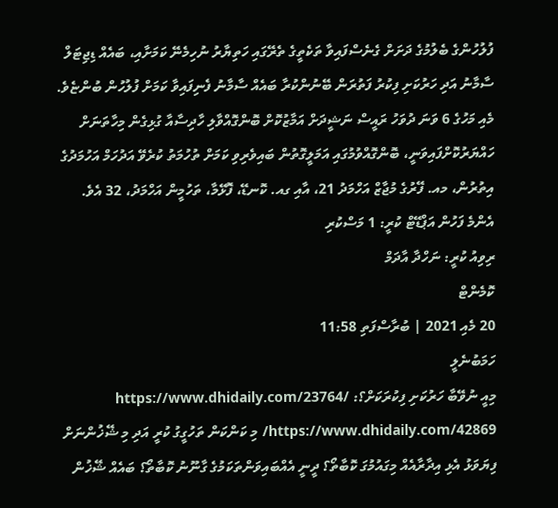ފުލުހުންގެ ބެލުމުގެ ދަށަށް ގެނެސްފައިވާ ތަކެތީގެ ތެރޭގައި ހަތިޔާރު ނުހިމެނޭ ކަމަށާއި، ބައެއް ޑިޖިޓަލް ސާމާނު އަދި ހަރުކަށި ފިކުރު ފަތުރަން ބޭނުންކުރާ ބައެއް ސާމާނު ފެނިފައިވާ ކަމަށް ފުލުހުން ބުންޏެވެ.
މެއި މަހުގެ 6 ވަނަ ދުވަހު ރައީސް ނަޝީދަށް އަމާޒުކޮށް ބޮންގޮއްވާލި ހާދިސާއާ ގުޅިގެން މިހާތަނަށް ހައްޔަރުކޮށްފައިވަނީ، ބޮންގޮއްވުމުގައި އަމަލީގޮތުން ބައިވެރިވި ކަމަށް ތުހުމަތު ކުރެވޭ އަދުހަމް އަހުމަދުގެ އިތުރުން، މއ. ފޭރުގެ މުޖާޒް އަހްމަދު 21، އާއި ގއ. ކޮނޑޭ، ފޮޅޭމާ، ތަހުމީން އަހްމަދު، 32 އެވެ.
އެންމެ ފަހުން އަޕްޑޭޓް ކުރީ: 1 މަސްކުރި
ރިވިއު ކުރީ: ނަހްދާ އާދަމް
ކޮމެންޓް
20 މެއި 2021 | ބުރާސްފަތި 11:58
ހަމަބުނެލީ
މިއީ ނުވޭބާ ހަރުކަށި ފިކުރަކަށް؟: https://www.dhidaily.com/23764/ https://www.dhidaily.com/42869/ މި ކަންކަން ތަހުގީގު ކުރީ އަދި މި ޝޭޚުންނަށް ފިޔަވަޅު އެޅި އިދާރާއެއް މިގައުމުގަ ކޮބާތޯ؟ ދީނީ އެއްބައިވަންތަކަމުގެ ގާނޫނު ކޮބާތޯ؟ ބައެއް ޝޭޚުން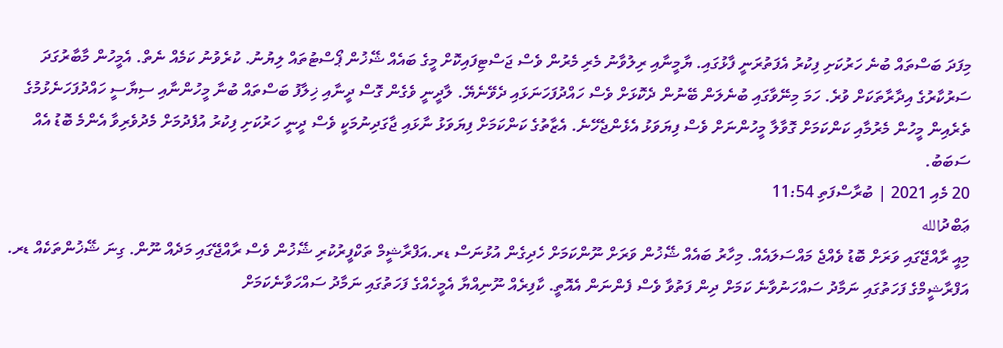މިފަދަ ބަސްތައް ބުނެ ހަރުކަށި ފިކުރު އެފަތުރަނީ ފާޅުގައި. ޔާމީނާއި ރިލުވާނު މެރި މެރުން ވެސް ޖަސްޓިފައިކޮށް މީގެ ބައެއް ޝޭޚުން ޕޯސްޓުތައް ލިޔުނު. ކުރެވުނު ކަމެއް ނެތް. އެމީހުން މާބާރުގަދަ ސަރުކާރުގެ އިދާރާތަކަށް ވުރެ. ހަމަ މިނޭވާގައި ބުނެލަން ބޭނުން ދެކޮޅަށް ވެސް ހައްދުފަހަނަޅައި ދެވޭނެޔޭ. ލާދީނީ ވެގެން ގޮސް ދީނާއި ޚިލާފު ބަސްތައް ބުނާ މީހުންނާއި ސިޔާސީ ހައްދުފަހަނެޅުމުގެ ތެރެއިން މީހުން މެރުމާއި ކަންކަމަށް ގޮވާލާ މީހުންނަށް ވެސް ފިޔަވަޅު އެޅެންޖެހޭނެ. އެޒާތުގެ ކަންކަމަށް ފިޔަވަޅު ނާޅައި ޖާގަދިނުމަކީ ވެސް ދީނީ ހަރުކަށި ފިކުރު އުފެދުމަށް މެދުވެރިވާ އެންމެ ބޮޑު އެއް ސަބަބު.
20 މެއި 2021 | ބުރާސްފަތި 11:54
ޢަބްދުالله
މިއީ ރާއްޖޭގައި ވަރަށް ބޮޑު ވެއްޖެ މައްސަލައެއް. މިހާރު ބައެއް ޝޭޚުން ވަރަށް ނޫންކަމަށް ހެދިގެން އުޅުނަސް ޑރ.އަފްރާޝީމް ތަކްފީރުކުރި ޝޭޚުން ވެސް ރާއްޖޭގައި މަދެއް ނޫން. ގިނަ ޝޭޚުންތަކެއް ޑރ. އަފްރާޝީމްގެ ފަހަތުގައި ނަމާދު ސައްހަނުވާނެ ކަމަށް ދިން ފަތުވާ ވެސް ފެންނަން އެއޮތީ. ކާފިރެއް ނޫނިއްޔާ އެމީހެއްގެ ފަހަތުގައި ނަމާދު ސައްހަވާނެކަމަށް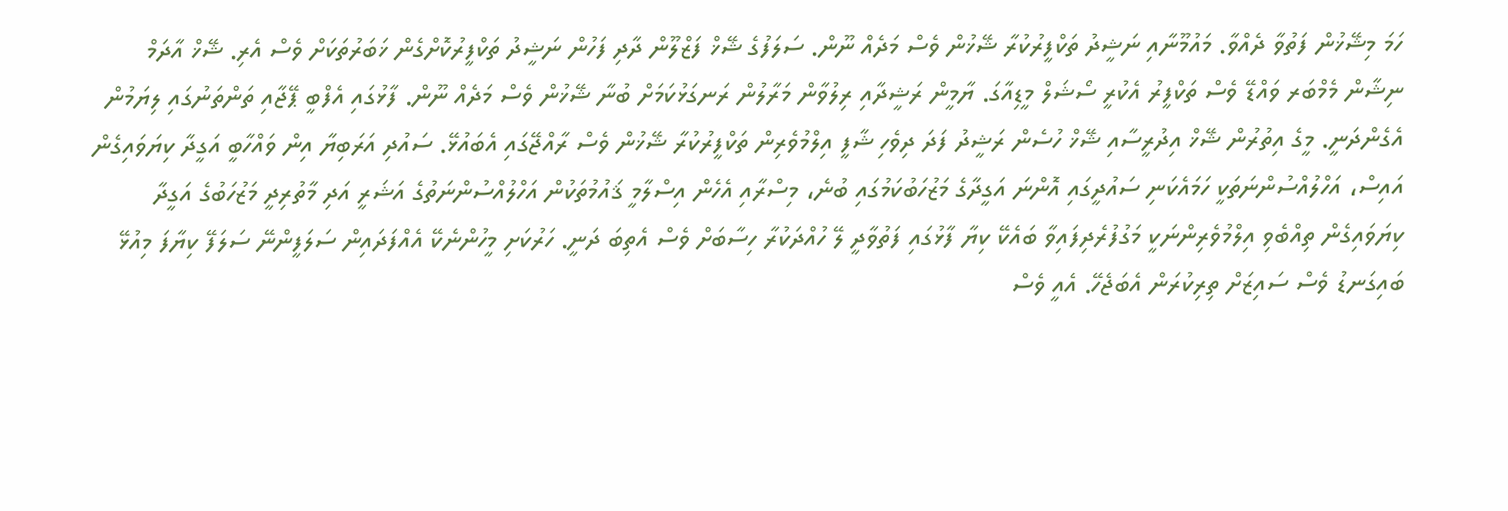ހަމަ މިޝޭޚުން ފަތުވާ ދެއްވާ. މައުމޫނާއި ނަޝީދު ތަކްފީރުކުރާ ޝޭޚުން ވެސް މަދެއް ނޫން. ސަލަފުގެ ޝޭޚް ފަޒްލޫން ދާދި ފަހުން ނަޝީދު ތަކްފީރުކޮށްގެން ޚަބަރުތަކަށް ވެސް އެރި. ޝޭޚް އާދަމް ނިޝާން މެމްބަރ ވައްޑޭ ވެސް ތަކްފީރު އެކުރީ ސޯޝަލް މީޑިއާގަ. ޔާމީން ރަޝީދާއި ރިލުވާން މަރާލުން ރަނގަޅުކަމަށް ބުނާ ޝޭޚުން ވެސް މަދެއް ނޫން. ފާޅުގައި އެފްބީ ޕޭޖާއި ތަންތަނުގައި ލިޔަމުން އެގެންދަނީ. މީގެ އިތުރުން ޝޭޚް އިދުރީސާއި ޝޭޚް ހުސެން ރަޝީދު ފަދަ ދިވެހި ޝާފީ އިލްމުވެރިން ތަކްފީރުކުރާ ޝޭޚުން ވެސް ރާއްޖޭގައި އެބައުޅޭ. ސައުދި އަރަބިޔާ އިން ވައްހާބީ އަގީދާ ކިޔަވައިގެން އައިސް، އަހްލުއްސުންނަތަކީ ހަމައެކަނި ސައުދީގައި އޮންނަ އަގީދާގެ މަޒުހަބުކަމުގައި ބުނެ، މިސްރާއި އެހެން އިސްލާމީ ޤައުމުތަކުން އަހްލުއްސުންނަތުގެ އަޝަރީ އަދި މާތުރިދީ މަޒުހަބުގެ އަގީދާ ކިޔަވައިގެން ތިއްބެވި އިލްމުވެރިންނަކީ މަގުފުރެދިފައިވާ ބައެކޭ ކިޔާ ފާޅުގައި ފަތުވާދީ ލޭ ހުއްދަކުރާ ހިސާބަށް ވެސް އެތިބަ ދަނީ. ހަރުކަށި މީހުންނެކޭ އެއްފަދައިން ސަލަފީންނޭ ސަލަފޭ ކިޔާފަ މިއުޅޭ ބައިގަނޑު ވެސް ސައިޒަށް ތިރިކުރަން އެބަޖެހޭ. އެއީ ވެސް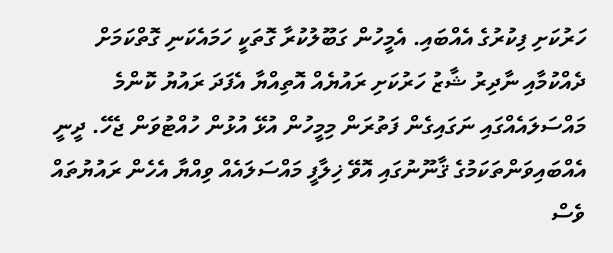ހަރުކަށި ފިކުރުގެ އެއްބައި. އެމީހުން ގަބޫލުކުރާ ގޮތަކީ ހަމައެކަނި ގޮތްކަމަށް ދެއްކުމާއި ނާދިރު ޝާޒު ހަރުކަށި ރައުޔެއް އޮތިއްޔާ އެފަދަ ރައުޔު ކޮންމެ މައްސަލައެއްގައި ނަގައިގެން ފަތުރަން މިމީހުން އުޅޭ އުޅުން ހުއްޓުވަން ޖެހޭ. ދީނީ އެއްބައިވަންތަކަމުގެ ޤާނޫނުގައި އޮވޭ ޚިލާފީ މައްސަލައެއް ވިއްޔާ އެހެން ރައުޔުތައް ވެސް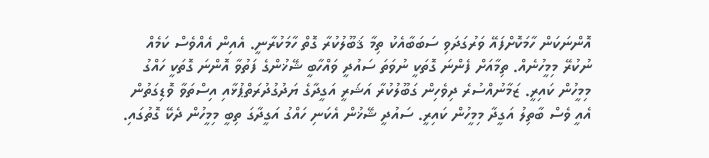އޮންނަކަން ހާމަކޮށްފައޭ ވަރުގަދަވި ސަބަބާއެކު ތިމާ ޤަބޫލުކުރާ ގޮތް ހާމަކުރާނީ. އެއިން އެއްވެސް ކަމެއް ނުކުރޭ މިމީހުނެއް. ތިމާއަށް ފެންނަ ގޮތަކީ ނުވަތަ ސައުދީ ވައްހާބީ ޝޭޚުންގެ ފަތުވާ އޮންނަ ގޮތަކީ ހައްގު މިމީހުން ކައިރީ. ޒަމާނުއްސުރެ ދިވެހިން ގަބޫލުކުރާ އަޝަރީ އަގީދާގެ ޔަދުގުދުރަތްޕުޅާއި އިސްތަވާ ވޮޑިގަތުން އެއީ ވެސް ބާތިލު އަގީދާ މިމީހުން ކައިރީ. ސައުދީ ޝޭޚުން އެކަނި ހައްގު އަގީދާގަ ތިބީ މިމީހުން ދެކޭ ގޮތުގައި.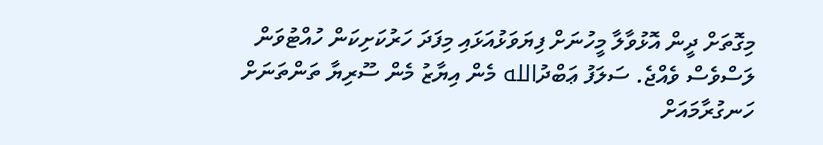މިގޮތަށް ދީން އޮޅުވާލާ މީހުނަށް ފިޔަވަޅުއަޅައި މިފަދަ ހަރުކަށިކަން ހުއްޓުވަން ލަސްވެސް ވެއްޖެ. ސަލަފު ޢަބްދުالله މެން އިޔާޒު މެން ސޫރިޔާ ތަންތަނަށް ހަނގުރާމައަށް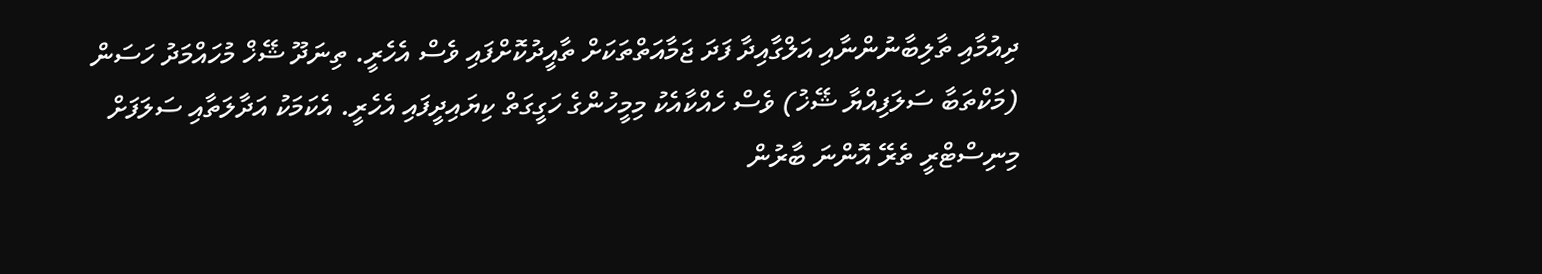ދިއުމާއި ތާލިބާނުންނާއި އަލްގާއިދާ ފަދަ ޖަމާއަތްތަކަށް ތާއީދުކޮށްފައި ވެސް އެހެރީ. ތިނަދޫ ޝޭޚް މުހައްމަދު ހަސަން (މަކްތަބާ ސަލަފިއްޔާ ޝޭޚު) ވެސް ހެއްކާއެކު މިމީހުންގެ ހަގީގަތް ކިޔައިދީފައި އެހެރީ. އެކަމަކު އަދާލަތާއި ސަލަފަށް މިނިސްޓްރީ ތެރޭ އޮންނަ ބާރުން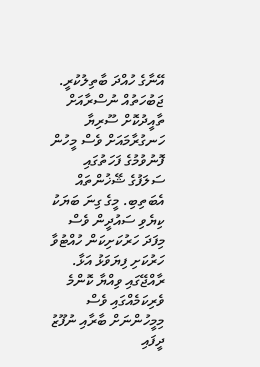އޭނާގެ ހުއްދަ ބާތިލުކުރީ. ޖަބުހަތުއް ނުސްރާއަށް ތާއީދުކޮށް ސޫރިޔާ ހަނގުރާމައަށް ވެސް މީހުން ފޮނުވުމުގެ ފަހަތުގައި ސަލަފުގެ ޝޭޚުންތައް އެބަތިބި. މީގެ ގިނަ ބަޔަކު ކިޔެވި ސައުދީން ވެސް މިފަދަ ހަރުކަށިކަން ހުއްޓުވާ ހަރުކަށި ފިޔަވަޅު އަޅާ. ރާއްޖޭގައި ވިއްޔާ ކޮންމެ ވެރިކަމެއްގައި ވެސް މިމީހުންނަށް ބާރާއި ނުފޫޒު ދީފައި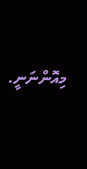މިއޮންނަނީ.